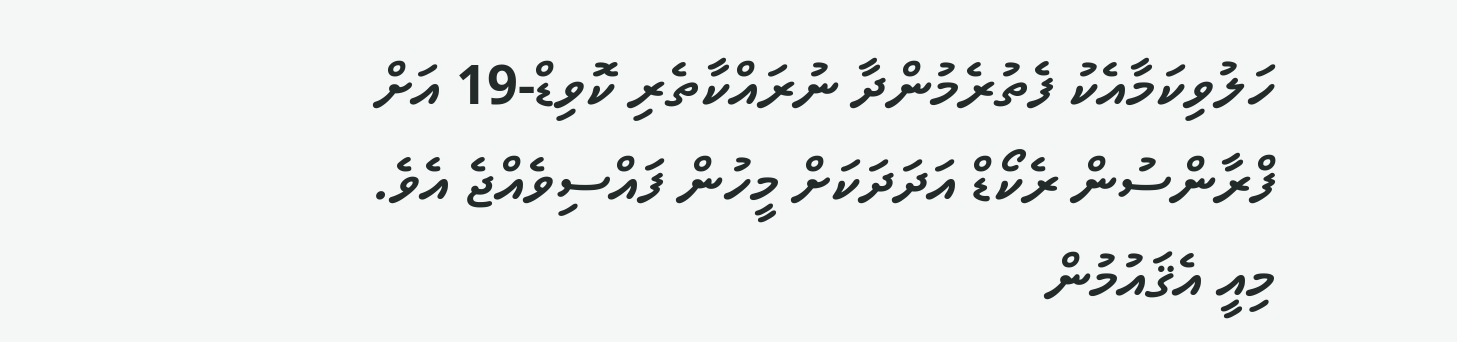ހަލުވިކަމާއެކު ފެތުރެމުންދާ ނުރައްކާތެރި ކޮވިޑް-19 އަށް ފްރާންސުން ރެކޯޑް އަދަދަކަށް މީހުން ފައްސިވެއްޖެ އެވެ. މިއީ އެޤައުމުން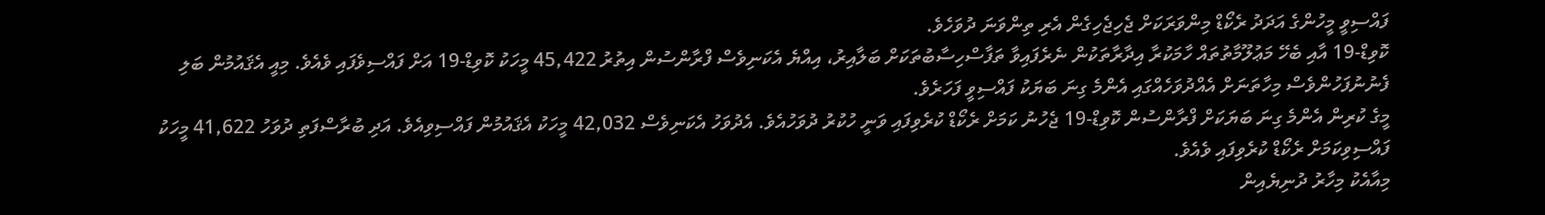ފައްސިވީ މީހުންގެ އަދަދު ރެކޯޑް މިންވަރަކަށް ޖެހިޖެހިގެން އެރި ތިންވަނަ ދުވަހެވެ.
ކޮވިޑް-19 އާއި ބެހޭ މަޢުލޫމާތުތައް ހާމަކުރާ އިދާރާތަކުން ނެރެފައިވާ ތަފާސްހިސާބުތަކަށް ބަލާއިރު، އިއްޔެ އެކަނިވެސް ފްރާންސުން އިތުރު 45,422 މީހަކު ކޮވިޑް-19 އަށް ފައްސިވެފައި ވެއެވެ. މިއީ އެޤައުމުން ބަލި ފެނުނުފަހުންވެސް މިހާތަނަށް އެއްދުވަހެއްގައި އެންމެ ގިނަ ބަޔަކު ފައްސިވީ ފަހަރެވެ.
މީގެ ކުރިން އެންމެ ގިނަ ބަޔަކަށް ފްރާންސުން ކޮވިޑް-19 ޖެހުނު ކަމަށް ރެކޯޑް ކުރެވިފައި ވަނީ ހުކުރު ދުވަހުއެވެ. އެދުވަހު އެކަނިވެސް 42,032 މީހަކު އެޤައުމުން ފައްސިވިއެވެ. އަދި ބުރާސްފަތި ދުވަހު 41,622 މީހަކު ފައްސިވިކަމަށް ރެކޯޑް ކުރެވިފައި ވެއެވެ.
މިއާއެކު މިހާރު ދުނިޔެއިން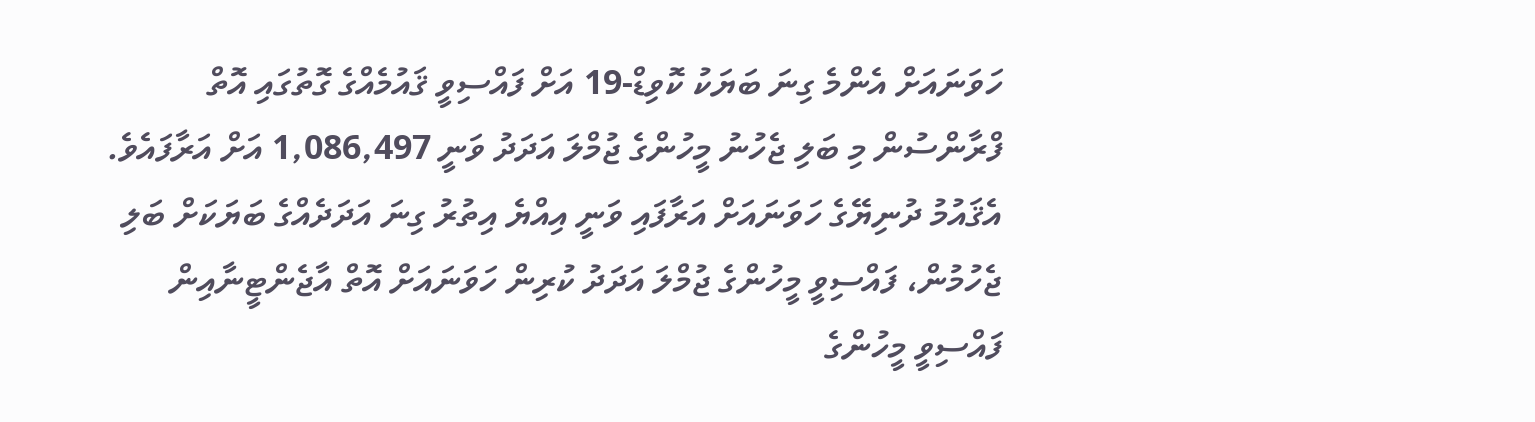ހަވަނައަށް އެންމެ ގިނަ ބަޔަކު ކޮވިޑް-19 އަށް ފައްސިވީ ޤައުމެއްގެ ގޮތުގައި އޮތް ފްރާންސުން މި ބަލި ޖެހުނު މީހުންގެ ޖުމްލަ އަދަދު ވަނީ 1,086,497 އަށް އަރާފައެވެ. އެޤައުމު ދުނިޔޭގެ ހަވަނައަށް އަރާފައި ވަނީ އިއްޔެ އިތުރު ގިނަ އަދަދެއްގެ ބަޔަކަށް ބަލި ޖެހުމުން، ފައްސިވީ މީހުންގެ ޖުމްލަ އަދަދު ކުރިން ހަވަނައަށް އޮތް އާޖެންޓީނާއިން ފައްސިވީ މީހުންގެ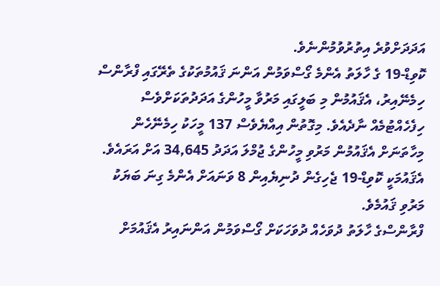އަދަދަށްވުރެ އިތުރުވުމުންނެވެ.
ކޮވިޑް-19 ގެ ހާލަތު އެންމެ ގޯސްވަމުން އަންނަ ޤައުމުތަކުގެ ތެރޭގައި ފްރާންސް ހިމެނޭއިރު، އެޤައުމުން މި ބަލީގައި މަރުވާ މީހުންގެ އަދަދުތަކަށްވެސް ހިފެހެއްޓުމެއް ނާދެއެވެ. މިގޮތުން އިއްޔެވެސް 137 މީހަކު ހިމެނޭހެން މިހާތަނަށް އެޤައުމުން މަރުވި މީހުންގެ ޖުމްލަ އަދަދު 34,645 އަށް އަރައެވެ. އެޤައުމަކީ ކޮވިޑް-19 ޖެހިގެން ދުނިޔެއިން 8 ވަނައަށް އެންމެ ގިނަ ބަޔަކު މަރުވި ޤައުމެވެ.
ފްރާންސްގެ ހާލަތު ދުވަހެއް ދުވަހަކަށް ގޯސްވަމުން އަންނައިރު އެޤައުމަށް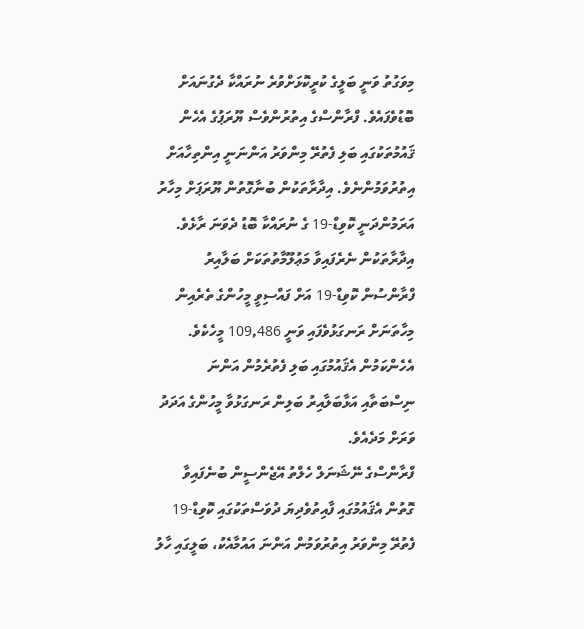މިވަގުތު ވަނީ ބަލީގެ ކުރީކޮޅަށްވުރެ ނުރައްކާ ދެގުނައަށް ބޮޑުވެފައެވެ. ފްރާންސްގެ އިތުރުންވެސް ޔޫރަޕުގެ އެހެން ޤައުމުތަކުގައި ބަލި ފެތުރޭ މިންވަރު އަންނަނީ އިންތިހާއަށް އިތުރުވަމުންނެވެ. އިދާރާތަކުން ބުނާގޮތުން ޔޫރަޕަށް މިހާރު އަރަމުންދަނީ ކޮވިޑް-19 ގެ ނުރައްކާ ބޮޑު ދެވަނަ ރާޅެވެ.
އިދާރާތަކުން ނެރެފައިވާ މަޢުލޫމާތުތަކަށް ބަލާއިރު ފްރާންސުން ކޮވިޑް-19 އަށް ފައްސިވީ މީހުންގެ ތެރެއިން މިހާތަނަށް ރަނގަޅުވެފައި ވަނީ 109,486 މީހެކެވެ. އެހެންކަމުން އެޤައުމުގައި ބަލި ފެތުރެމުން އަންނަ ނިސްބަތާއި އަޅާބަލާއިރު ބަލިން ރަނގަޅުވާ މީހުންގެ އަދަދު ވަރަށް މަދެއެވެ.
ފްރާންސްގެ ނޭޝަނަލް ހެލްތު އޭޖެންސީން ބުނެފައިވާ ގޮތުން އެޤައުމުގައި ފާއިތުވެދިޔަ ދުވަސްތަކުގައި ކޮވިޑް-19 ފެތުރޭ މިންވަރު އިތުރުވަމުން އަންނަ އައުމާއެކު، ބަލީގައި ހާލު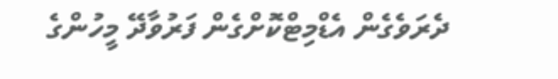ދެރަވެގެން އެޑްމިޓްކޮށްގެން ފަރުވާދޭ މީހުންގެ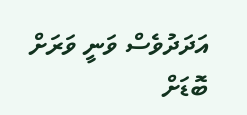އަދަދުވެސް ވަނީ ވަރަށް ބޮޑަށް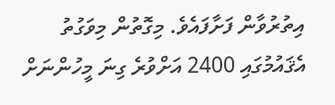އިތުރުވާން ފަށާފައެވެ. މިގޮތުން މިވަގުތު އެޤައުމުގައި 2400 އަށްވުރެ ގިނަ މީހުންނަށް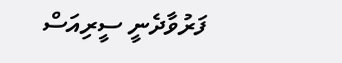ފަރުވާދެނީ ސީރިއަސް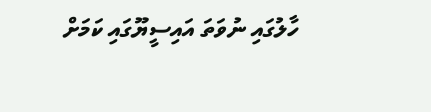ހާލުގައި ނުވަތަ އައިސީޔޫގައި ކަމަށް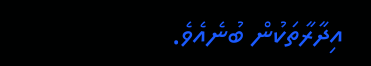އިދާރާތަކުން ބުނެއެވެ.